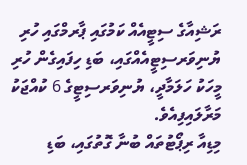ރަޝިއާގެ ސިޓީއެއް ކަމުގައި ޕާރމްގައި ހުރި ޔުނިވަރސިޓީއެއްގައި، ބަޑި ހިފައިގެން ހުރި މީހަކު ހަލަމާދީ، ޔުނިވަރސިޓީގެ 6 ކުއްޖަކު މަރާލައިފިއެވެ.
މިޑިއާ ރިޕޯޓުތައް ބުނާ ގޮތުގައި، ބަޑި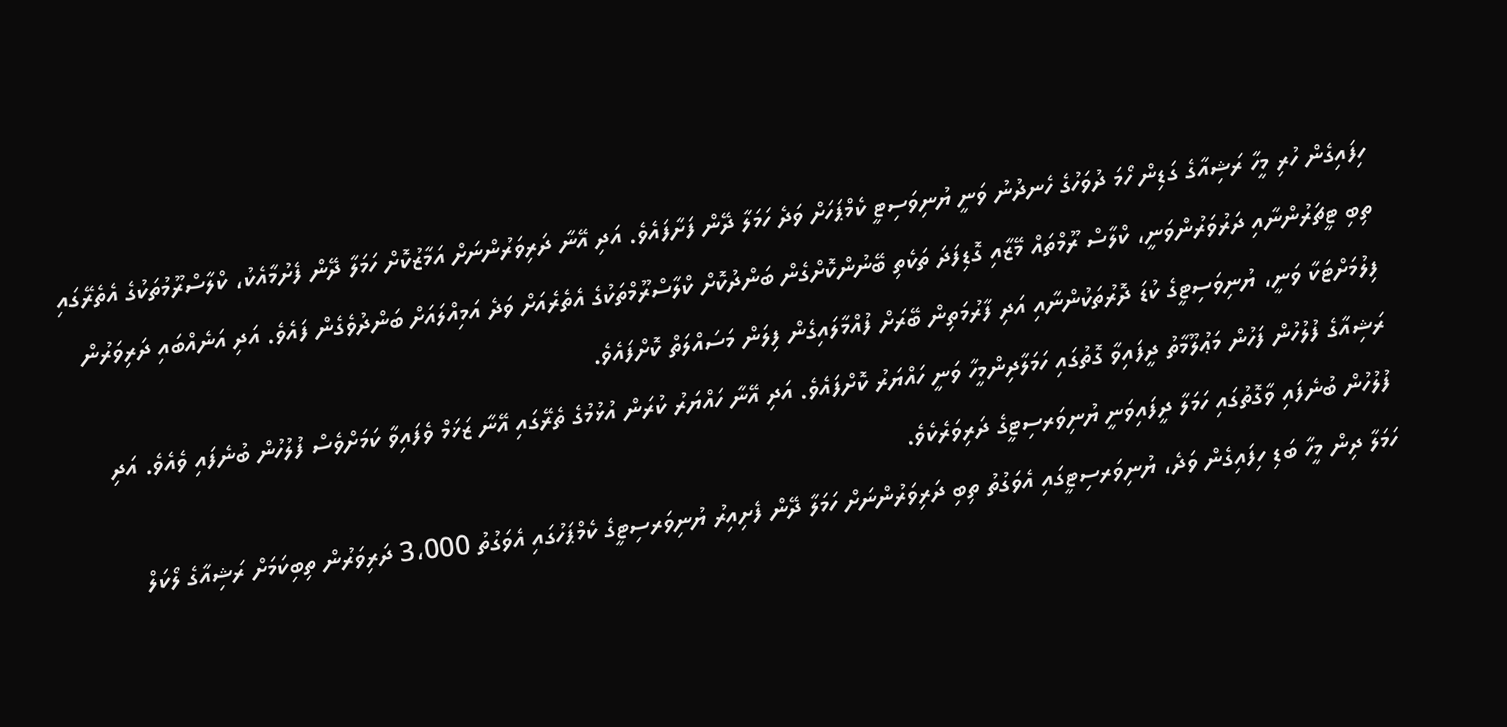ހިފައިގެން ހުރި މީހާ ރަޝިއާގެ ގަޑިން ހޯމަ ދުވަހުގެ ހެނދުނު ވަނީ ޔުނިވަސިޓީ ކެމްޕަހަށް ވަދެ ހަމަލާ ދޭން ފަށާފައެވެ. އަދި އޭނާ ދަރިވަރުންނަށް އަމާޒުކޮށް ހަމަލާ ދޭން ފެށުމާއެކު، ކްލާސްރޫމުތަކުގެ އެތެރޭގައި ތިބި ޓީޗަރުންނާއި ދަރުވަރުންވަނީ، ކްލާސް ރޫމްތައް މޭޒާއި ގޮޑިފަދަ ތަކެތި ބޭނުންކޮށްގެން ބަންދުކޮށް ކްލާސްރޫމްތަކުގެ އެތެރެއަށް ވަދެ އަމިއްލައަށް ބަންދުވެގެން ފައެވެ. އަދި އަނެއްބައި ދަރިވަރުން ފިލުމަށްޓަކާ ވަނީ، ޔުނިވަސިޓީގެ ކުޑަ ދޮރުތަކުންނާއި އަދި ފާރުމަތިން ބޭރަށް ފުއްމާލައިގެން ފިލަން މަސައްލަތް ކޮށްފައެވެ.
ރަޝިއާގެ ފުލުހުން ފަހުން މަޢުލޫމާތު ދީފައިވާ ގޮތުގައި ހަމަލާދިންމީހާ ވަނީ ހައްޔަރު ކޮށްފައެވެ. އަދި އޭނާ ހައްޔަރު ކުރަން އުޅުމުގެ ތެރޭގައި އޭނާ ޒަޚަމް ވެފައިވާ ކަމަށްވެސް ފުލުހުން ބުނެފައި ވެއެވެ. އަދި ފުލުހުން ބުނެފައި ވާގޮތުގައި ހަމަލާ ދީފައިވަނީ ޔުނިވަރސިޓީގެ ދަރިވަރެކެވެ.
ހަމަލާ ދިން މީހާ ބަޑި ހިފައިގެން ވަދެ، ޔުނިވަރސިޓީގައި އެވަގުތު ތިބި ދަރިވަރުންނަށް ހަމަލާ ދޭން ފެށިއިރު ޔުނިވަރސިޓީގެ ކެމްޕަހުގައި އެވަގުތު 3،000 ދަރިވަރުން ތިބިކަމަށް ރަޝިއާގެ ލޯކަލް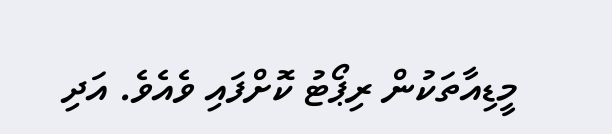މީޑިއާތަކުން ރިޕޯޓު ކޮށްފައި ވެއެވެ. އަދި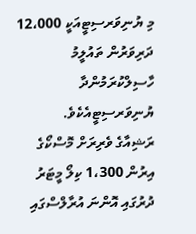މި ޔުނިވަރސިޓީއަކީ 12،000 ދަރިވަރުން ތައުލީމު ހާސިލްކުރަމުންދާ ޔުނިވަރސިޓީއެކެވެ.
ރަޝިއާގެ ވެރިރަށް މޮސްކޯގެ އިރުން 1،300 ކިލޯ މީޓަރު ދުރުގައި އޮންނަ އުރާލްސްގައި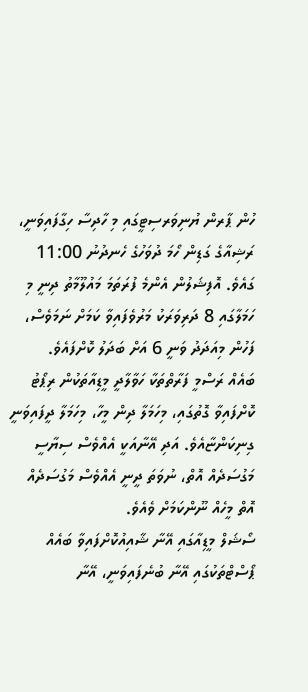ހުން ޕާރން ޔުނިވަރސިޓީގައި މި ހާދިސާ ހިގާފައިވަނީ، ރަޝިއާގެ ގަޑިން ހޯމަ ދުވަހުގެ ހެނދުނު 11:00 ގައެވެ. އޮފިޝަލުން އެންމެ ފުރަތަމަ މައުލޫމާތު ދިނީ މި ހަމަލާގައި 8 ދަރިވަރަކު މަރުވެފައިވާ ކަމަށް ނަމަވެސް، ފަހުން މިއަދަދު ވަނީ 6 އަށް ބަދަލު ކޮށްފައެވެ.
ބައެއް ރަސްމީ ފަރާތްތަކާ ހަވާލާދީ މީޑިއާތަކުން ރިޕޯޓު ކޮށްފައިވާ ގޮތުގައި، މިހަމަލާ ދިން މީހާ، މިހަމަލާ ދީފައިވަނީ ގިނިކަންޏާއެވެ. އަދި އޭނާއަކީ އެއްވެސް ސިޔާސީ މަގުސަދެއް އޮތް، ނުވަތަ ދީނީ އެއްވެސް މަގުސަދެއް އޮތް މީހެއް ނޫންކަމަށް ވެއެވެ.
ސޯޝަލް މީޑިއާގައި އޭނާ ޝާއިއުކޮށްފައިވާ ބައެއް ޕޯސްޓްތަކުގައި އޭނާ ބުނެފައިވަނީ، އޭނާ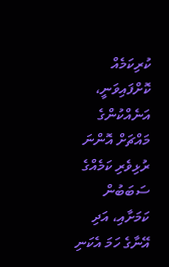ކުރިކަމެއް ކޮށްފައިވަނީ، އަނެއްކުންގެ މައްޗަށް އޮންނަ ރުޅިވެރި ކަމެއްގެ ސަބަބުން ކަމަށާއި، އަދި އޭނާގެ ހަމަ އެކަނި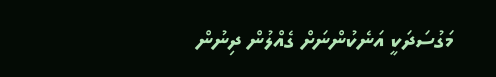މަގުސަދަކީ އަނެކުންނަށް ގެއްލުން ދިނުން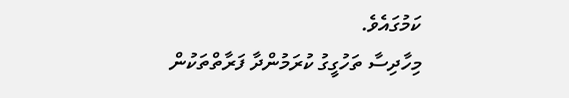ކަމުގައެވެ.
މިހާދިސާ ތަހުގީގު ކުރަމުންދާ ފަރާތްތަކުން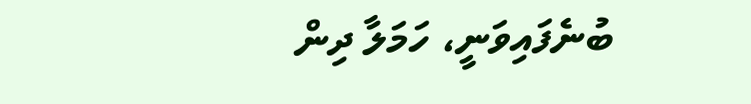ބުނެފައިވަނީ، ހަމަލާ ދިން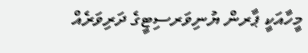މީހާއަކީ ޕާރން ޔުނިވަރސިޓީގެ ދަރިވަރެއް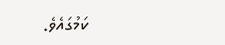ކަމުގައެވެ.